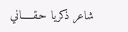شاعر ذکریا حـقـــــاني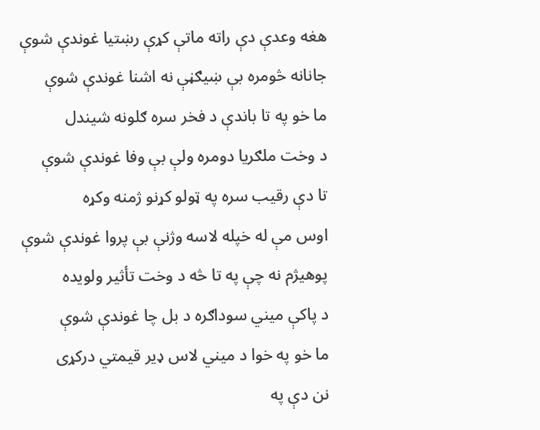هغه وعدې دې راته ماتې کړې رښتیا غوندې شوې
جانانه څومره بې ښيګڼې نه اشنا غوندې شوې
ما خو په تا باندې د فخر سره ګلونه شیندل
د وخت ملګریا دومره ولې بې وفا غوندې شوې
تا دې رقیب سره په ټولو کړنو ژمنه وکړه
اوس مې له خپله لاسه وژنې بې پروا غوندې شوې
پوهیژم نه چې په تا څه د وخت تأثیر ولویده
د پاکې میني سوداګره د بل چا غوندې شوې
ما خو په خوا د میني لاس ډیر قیمتي درکړی
نن دې په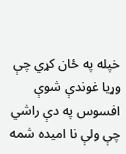خپله په ځان کړي چې وړیا غوندې شوې
افسوس په دې راشي چې ولې نا امیده شمه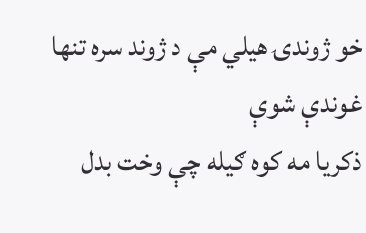خو ژوندۍ هیلي مې د ژوند سره تنها غوندې شوې
ذکریا مه کوه ګیله چې وخت بدل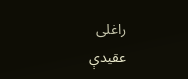راغلی
عقیدې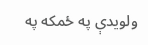ولویدې په ځمکه په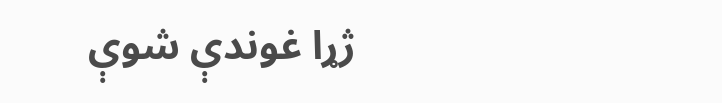ژړا غوندې شوې